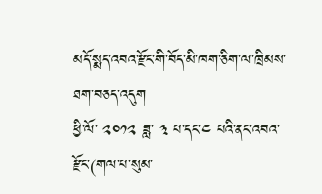མདོ་སྨད་འབའ་རྫོང་གི་བོད་མི་ཁག་ཅིག་ལ་ཁྲིམས་ཐག་བཅད་འདུག
ཕྱི་ལོ་ ༢༠༡༢ ཟླ་ ༣ པ་དང་༤ པའི་ནང་འབའ་རྫོང་(གལ་པ་སུམ་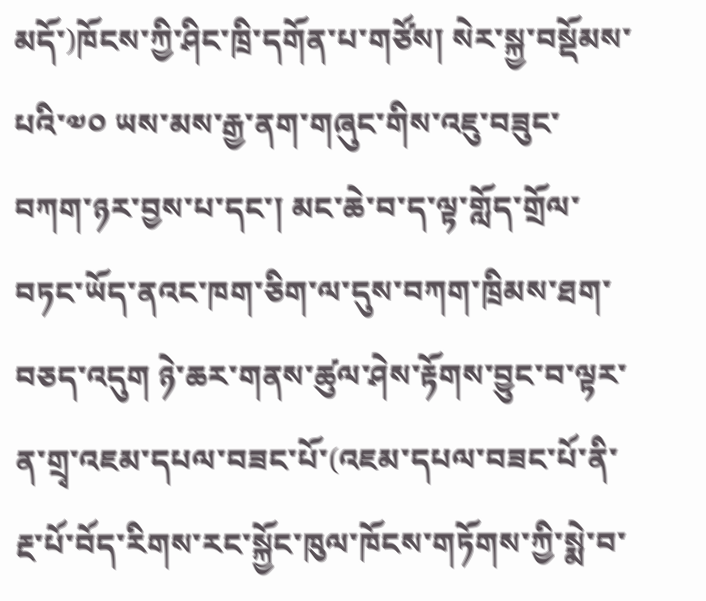མདོ་)ཁོངས་ཀྱི་ཤིང་ཁྲི་དགོན་པ་གཙོས། སེར་སྐྱ་བསྡོམས་པའི་༧༠ ཡས་མས་རྒྱ་ནག་གཞུང་གིས་འཇུ་བཟུང་བཀག་ཉར་བྱས་པ་དང་། མང་ཆེ་བ་ད་ལྟ་གློད་གྲོལ་བཏང་ཡོད་ནའང་ཁག་ཅིག་ལ་དུས་བཀག་ཁྲིམས་ཐག་བཅད་འདུག ཉེ་ཆར་གནས་ཚུལ་ཤེས་རྟོགས་བྱུང་བ་ལྟར་ན་གྲྭ་འཇམ་དཔལ་བཟང་པོ་(འཇམ་དཔལ་བཟང་པོ་ནི་རྔ་པོ་བོད་རིགས་རང་སྐྱོང་ཁུལ་ཁོངས་གཏོགས་ཀྱི་སྨེ་བ་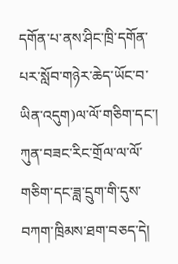དགོན་པ་ནས་ཤིང་ཁྲི་དགོན་པར་སློབ་གཉེར་ཆེད་ཡོང་བ་ཡིན་འདུག)ལ་ལོ་གཅིག་དང་། ཀུན་བཟང་རིང་གྲོལ་ལ་ལོ་གཅིག་དང་ཟླ་དྲུག་གི་དུས་བཀག་ཁྲིམས་ཐག་བཅད་དེ།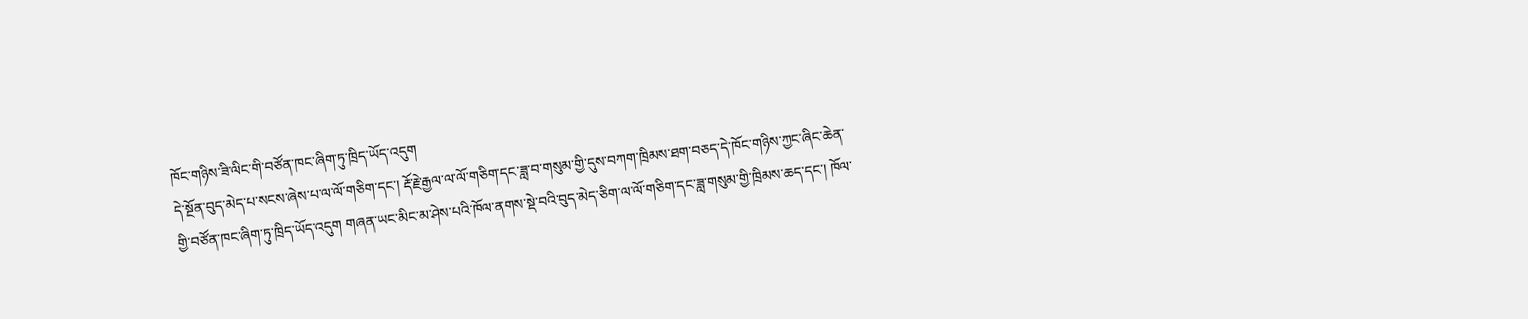ཁོང་གཉིས་ཟི་ལིང་གི་བཙོན་ཁང་ཞིག་ཏུ་ཁྲིད་ཡོད་འདུག
དེ་སྔོན་བུད་མེད་པ་སངས་ཞེས་པ་ལ་ལོ་གཅིག་དང་། རྡོ་རྗེ་རྒྱལ་ལ་ལོ་གཅིག་དང་ཟླ་བ་གསུམ་གྱི་དུས་བཀག་ཁྲིམས་ཐག་བཅད་དེ་ཁོང་གཉིས་ཀྱང་ཞིང་ཆེན་གྱི་བཙོན་ཁང་ཞིག་ཏུ་ཁྲིད་ཡོད་འདུག གཞན་ཡང་མིང་མ་ཤེས་པའི་ཁོལ་ནགས་སྡེ་བའི་བུད་མེད་ཅིག་ལ་ལོ་གཅིག་དང་ཟླ་གསུམ་གྱི་ཁྲིམས་ཆད་དང་། ཁོལ་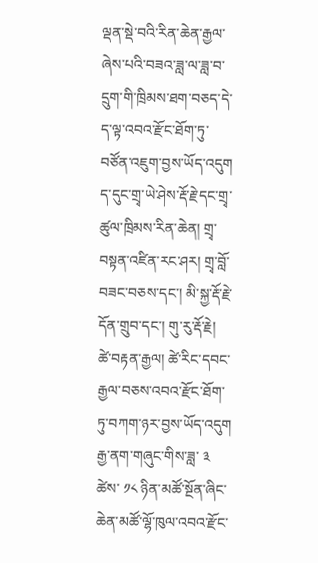ལྡན་སྡེ་བའི་རིན་ཆེན་རྒྱལ་ཞེས་པའི་བཟའ་ཟླ་ལ་ཟླ་བ་དྲུག་གི་ཁྲིམས་ཐག་བཅད་དེ་ད་ལྟ་འབའ་རྫོང་ཐོག་ཏུ་བཙོན་འཇུག་བྱས་ཡོད་འདུག ད་དུང་གྲྭ་ཡེ་ཤེས་རྡོ་རྗེ་དང་གྲྭ་ཚུལ་ཁྲིམས་རིན་ཆེན། གྲྭ་བསྟན་འཛིན་རང་ཤར། གྲྭ་བློ་བཟང་བཅས་དང་། མི་སྐྱ་རྡོ་རྗེ་དོན་གྲུབ་དང་། གུ་རུ་རྡོ་རྗེ།  ཚེ་བརྟན་རྒྱལ། ཚེ་རིང་དབང་རྒྱལ་བཅས་འབའ་རྫོང་ཐོག་ཏུ་བཀག་ཉར་བྱས་ཡོད་འདུག
རྒྱ་ནག་གཞུང་གིས་ཟླ་ ༣ ཚེས་ ༡༨ ཉིན་མཚོ་སྔོན་ཞིང་ཆེན་མཚོ་ལྷོ་ཁུལ་འབའ་རྫོང་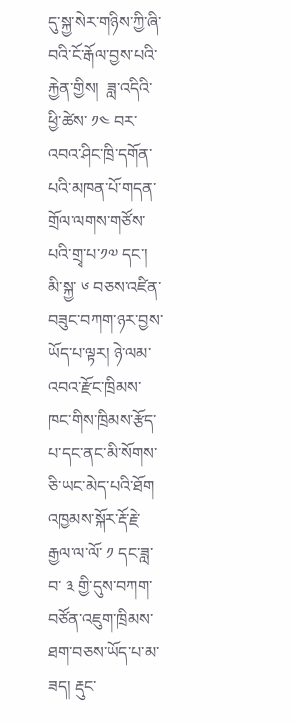དུ་སྐྱ་སེར་གཉིས་ཀྱི་ཞི་བའི་ངོ་རྒོལ་བྱས་པའི་རྐྱེན་གྱིས།  ཟླ་འདིའི་ཕྱི་ཚེས་ ༡༤ བར་འབའ་ཤིང་ཁྲི་དགོན་པའི་མཁན་པོ་གདན་གྲོལ་ལགས་གཙོས་པའི་གྲྭ་པ་༡༧ དང་། མི་སྐྱ་ ༦ བཅས་འཛིན་བཟུང་བཀག་ཉར་བྱས་ཡོད་པ་ལྟར། ཉེ་ལམ་འབའ་རྫོང་ཁྲིམས་ཁང་གིས་ཁྲིམས་རྩོད་པ་དང་ནང་མི་སོགས་ཅི་ཡང་མེད་པའི་ཐོག འཁྱམས་སྐོར་རྡོ་རྗེ་རྒྱལ་ལ་ལོ་ ༡ དང་ཟླ་བ་ ༣ གྱི་དུས་བཀག་བཙོན་འཇུག་ཁྲིམས་ཐག་བཅས་ཡོད་པ་མ་ཟད། རྡུང་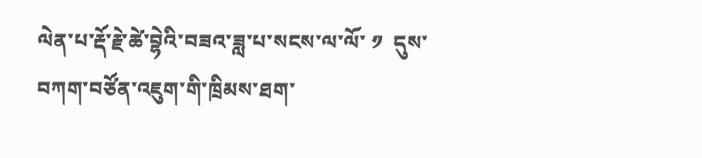ལེན་པ་རྡོ་རྗེ་ཚེ་བྷེའི་བཟའ་ཟླ་པ་སངས་ལ་ལོ་ ༡  དུས་བཀག་བཙོན་འཇུག་གི་ཁྲིམས་ཐག་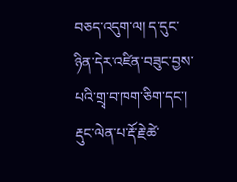བཅད་འདུག་ལ། ད་དུང་ཉིན་དེར་འཛིན་བཟུང་བྱས་པའི་གྲྭ་བ་ཁག་ཅིག་དང་། རྡུང་ལེན་པ་རྡོ་རྗེ་ཚེ་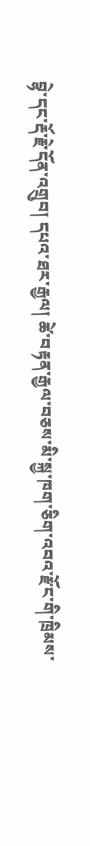བྷེ་དང་རྡོ་རྗེ་དོན་འགྲུབ། དཔའ་ཐར་རྒྱལ། ཚེ་བརྟན་རྒྱལ་བཅས་མི་སྐྱ་ཁག་ཅིག་འབའ་རྫོང་གི་ཁྲིམས་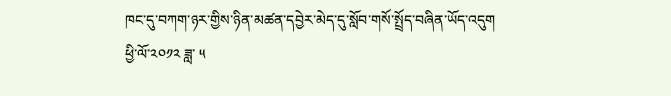ཁང་དུ་བཀག་ཉར་གྱིས་ཉིན་མཚན་དབྱེར་མེད་དུ་སློབ་གསོ་སྤྲོད་བཞིན་ཡོད་འདུག
ཕྱི་ལོ་༢༠༡༢ ཟླ་ ༥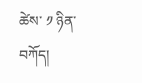ཚེས་ ༡ ཉིན་བཀོད།